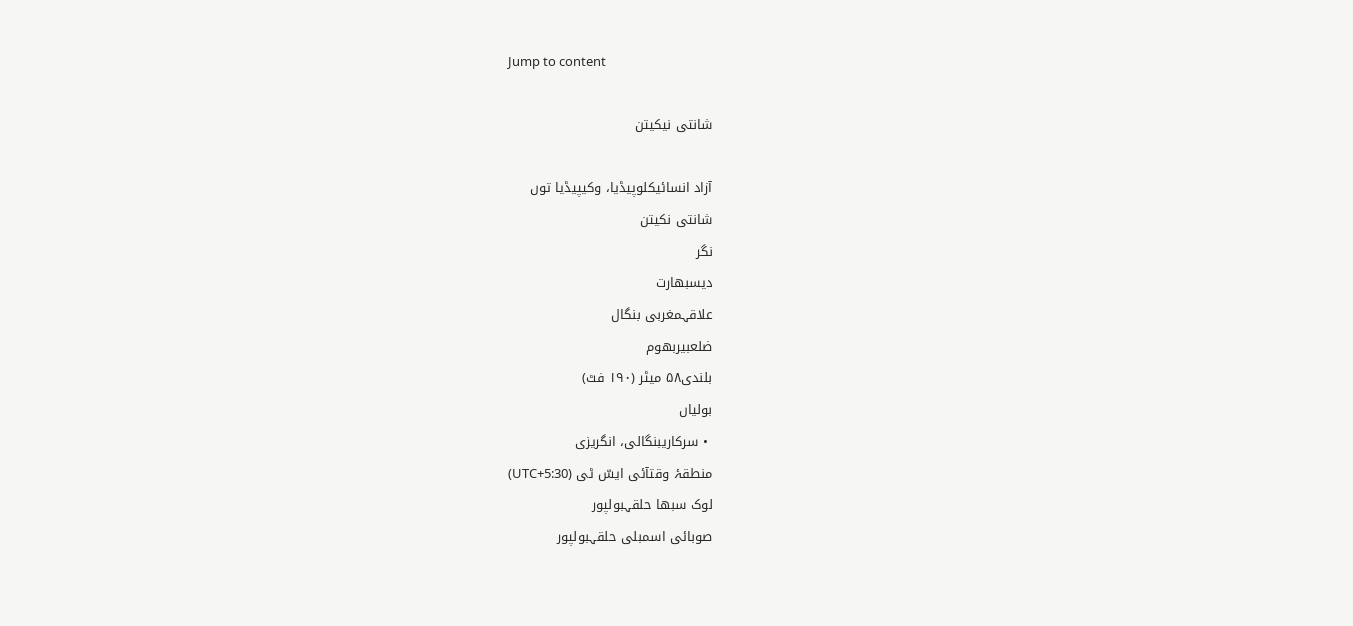Jump to content

شانتی نیکیتن

آزاد انسائیکلوپیڈیا، وکیپیڈیا توں
شانتی نکیتن
نگر
دیسبھارت
علاقہمغربی بنگال
ضلعبیربھوم
بلندی۵۸ میٹر (۱۹۰ فٹ)
بولیاں
 • سرکاریبنگالی، انگریزی
منطقۂ وقتآئی ایسّ ٹی (UTC+5:30)
لوک سبھا حلقہبولپور
صوبائی اسمبلی حلقہبولپور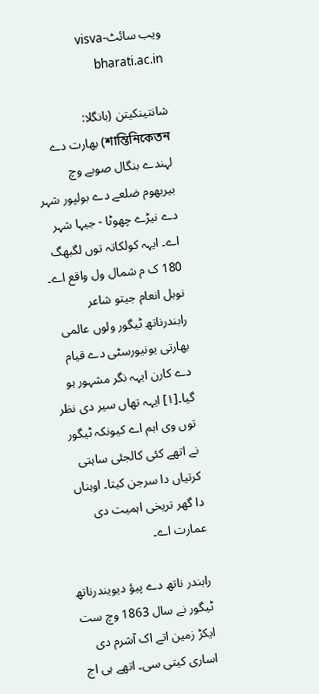ویب سائٹvisva-bharati.ac.in

شانتینکیتن (بانگلا: শান্তিনিকেতন) بھارت دے لہندے بنگال صوبے وچ بیربھوم ضلعے دے بولپور شہر دے نیڑے چھوٹا - جیہا شہر اے۔ ایہہ کولکاتہ توں لگبھگ 180 ک م شمال ول واقع اے۔ نوبل انعام جیتو شاعر رابندرناتھ ٹیگور ولوں عالمی بھارتی یونیورسٹی دے قیام دے کارن ایہہ نگر مشہور ہو گیا۔[۱] ایہہ تھاں سیر دی نظر توں وی اہم اے کیونکہ ٹیگور نے اتھے کئی کالجئی ساہتی کرتیاں دا سرجن کیتا۔ اوہناں دا گھر تریخی اہمیت دی عمارت اے۔

رابندر ناتھ دے پیؤ دیویندرناتھ ٹیگور نے سال 1863 وچ ست ایکڑ زمین اتے اک آشرم دی اساری کیتی سی۔ اتھے ہی اج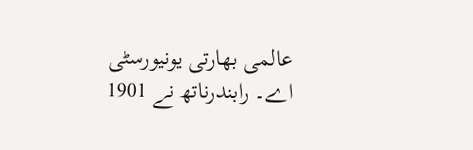عالمی بھارتی یونیورسٹی اے۔ رابندرناتھ نے 1901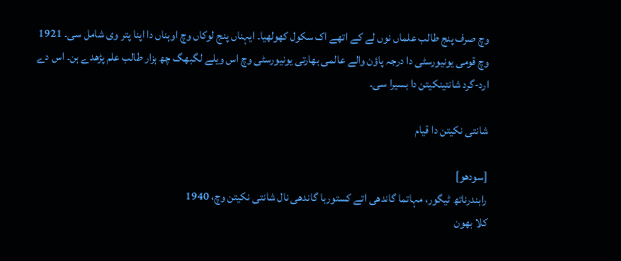وچ صرف پنج طالب علماں نوں لے کے اتھے اک سکول کھولھیا۔ ایہناں پنج لوکاں وچ اوہناں دا اپنا پتر وی شامل سی۔ 1921 وچ قومی یونیورسٹی دا درجہ پاؤن والے عالمی بھارتی یونیورسٹی وچ اس ویلے لگبھگ چھ ہزار طالب علم پڑھدے ہن۔ اس دے ارد-گرد شانتینکیتن دا بسیرا سی۔

شانتی نکیتن دا قیام

[سودھو]
رابندرناتھ ٹیگور، مہاتما گاندھی اتے کستوربا گاندھی نال شانتی نکیتن وچ، 1940
کلا بھون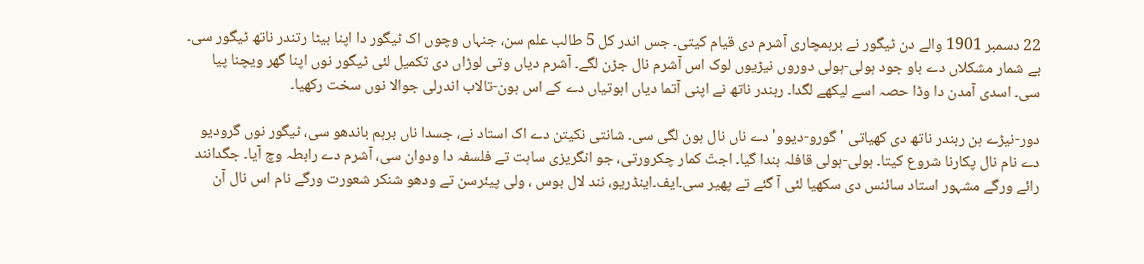22 دسمبر 1901 والے دن ٹیگور نے برہمچاری آشرم دی قیام کیتی۔ جس اندر کل 5 طالب علم سن، جنہاں وچوں اک ٹیگور دا اپنا بیٹا رتندر ناتھ ٹیگور سی۔ بے شمار مشکلاں دے باو جود ہولی-ہولی دوروں نیڑیوں لوک اس آشرم نال جڑن لگے۔ آشرم دیاں وتی لوڑاں دی تکمیل لئی ٹیگور نوں اپنا گھر ویچنا پیا سی۔ اسدی آمدن دا وڈا حصہ اسے لیکھے لگدا۔ ربندر ناتھ نے اپنی آتما دیاں اہوتیاں دے کے اس ہون-تالاب اندرلی جوالا نوں سخت رکھیا۔

دور-نیڑے ہن ربندر ناتھ دی کھیاتی 'گورو-دیوو' دے ناں نال ہون لگی سی۔ شانتی نکیتن دے اک استاد نے، جسدا ناں برہم باندھو سی، ٹیگور نوں گرودیو دے نام نال پکارنا شروع کیتا۔ ہولی-ہولی قافلہ بندا گیا۔ اجتّ کمار چکرورتی، جو انگریزی ساہت تے فلسفہ دا ودوان سی، آشرم دے رابطہ وچ آیا۔ جگدانند رائے ورگے مشہور استاد سائنس دی سکھیا لئی آ گئے تے پھیر سی۔ایف۔اینڈریو، نند لال بوس ، ولی پیئرسن تے ودھو شنکر شعورت ورگے نام اس نال آن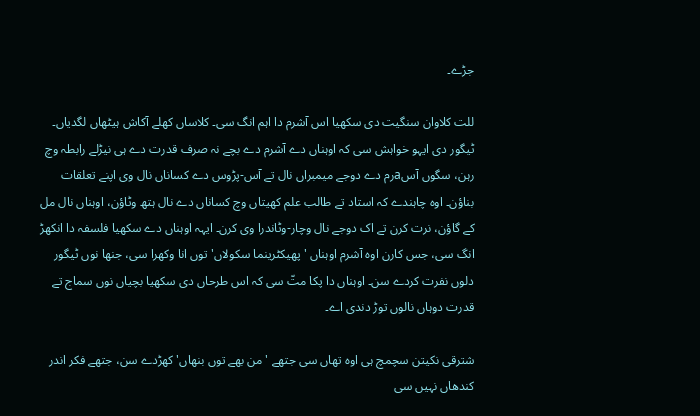جڑے۔

للت کلاوان سنگیت دی سکھیا اس آشرم دا اہم انگ سی۔ کلاساں کھلے آکاش ہیٹھاں لگدیاں۔ ٹیگور دی ایہو خواہش سی کہ اوہناں دے آشرم دے بچے نہ صرف قدرت دے ہی نیڑلے رابطہ وچ رہن، سگوں آسaرم دے دوجے میمبراں نال تے آس-پڑوس دے کساناں نال وی اپنے تعلقات بناؤن۔ اوہ چاہندے کہ استاد تے طالب علم کھیتاں وچ کساناں دے نال ہتھ وٹاؤن، اوہناں نال مل کے گاؤن، نرت کرن تے اک دوجے نال وچار-وٹاندرا وی کرن۔ ایہہ اوہناں دے سکھیا فلسفہ دا انکھڑ انگ سی، جس کارن اوہ آشرم اوہناں 'پھیکٹرینما سکولاں' توں انا وکھرا سی، جنھا نوں ٹیگور دلوں نفرت کردے سن۔ اوہناں دا پکا متّ سی کہ اس طرحاں دی سکھیا بچیاں نوں سماج تے قدرت دوہاں نالوں توڑ دندی اے۔

شترقی نکیتن سچمچ ہی اوہ تھاں سی جتھے 'من بھے توں بنھاں' کھڑدے سن، جتھے فکر اندر کندھاں نہیں سی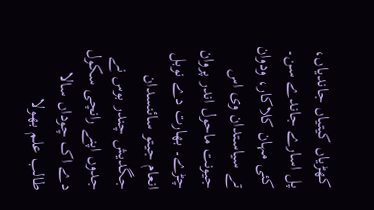کھڑیاں کیتیاں جاندیاں، پل اسارے جاندے سن۔ کئی مہان کلاکار، ودوان تے سیاستدان وی اس جیونت ماحول اندر پروان چڑے۔ بھارت دے نوبل انعام جیتو سائنسدان جگدیش چندر بوس نے جدوں اپنے رانچی سکول دے اک چوداں سالا طالب علم بھولا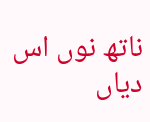ناتھ نوں اس دیاں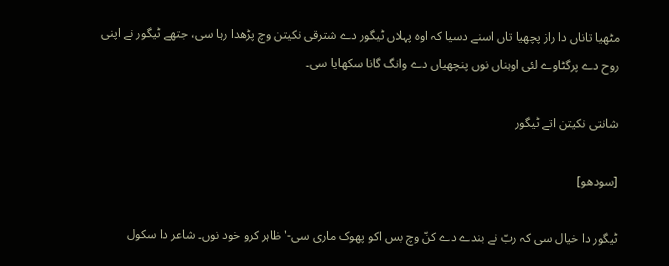مٹھیا تاناں دا راز پچھیا تاں اسنے دسیا کہ اوہ پہلاں ٹیگور دے شترقی نکیتن وچ پڑھدا رہا سی، جتھے ٹیگور نے اپنی روح دے پرگٹاوے لئی اوہناں نوں پنچھیاں دے وانگ گانا سکھایا سی۔

شانتی نکیتن اتے ٹیگور

[سودھو]

ٹیگور دا خیال سی کہ ربّ نے بندے دے کنّ وچ بس اکو پھوک ماری سی-'ظاہر کرو خود نوں۔ شاعر دا سکول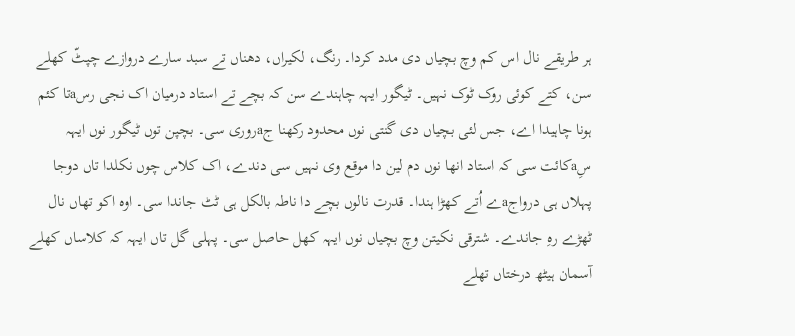ہر طریقے نال اس کم وچ بچیاں دی مدد کردا۔ رنگ، لکیراں، دھناں تے سبد سارے دروازے چپٹّ کھلے سن، کتے کوئی روک ٹوک نہیں۔ ٹیگور ایہہ چاہندے سن کہ بچے تے استاد درمیان اک نجی رسaتا کئم ہونا چاہیدا اے، جس لئی بچیاں دی گنتی نوں محدود رکھنا جaروری سی۔ بچپن توں ٹیگور نوں ایہہ سِaکائت سی کہ استاد انھا نوں دم لین دا موقع وی نہیں سی دندے، اک کلاس چوں نکلدا تاں دوجا پہلاں ہی درواجaے اُتے کھڑا ہندا۔ قدرت نالوں بچے دا ناطہ بالکل ہی ٹٹ جاندا سی۔ اوہ اکو تھاں نال ٹھڑے رہِ جاندے۔ شترقی نکیتن وچ بچیاں نوں ایہہ کھل حاصل سی۔ پہلی گل تاں ایہہ کہ کلاساں کھلے آسمان ہیٹھ درختاں تھلے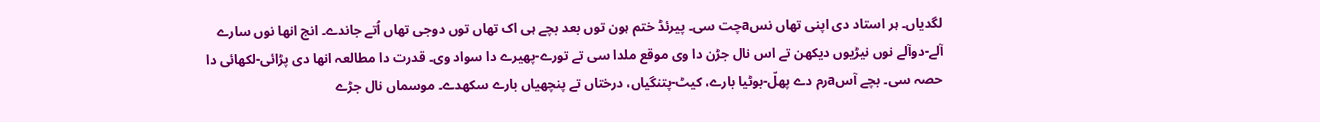لگدیاں۔ ہر استاد دی اپنی تھاں نسaچت سی۔ پیرئڈ ختم ہون توں بعد بچے ہی اک تھاں توں دوجی تھاں اُتے جاندے۔ انج انھا نوں سارے آلے-دوآلے نوں نیڑیوں دیکھن تے اس نال جڑن دا وی موقع ملدا سی تے تورے-پھیرے دا سواد وی۔ قدرت دا مطالعہ انھا دی پڑائی-لکھائی دا حصہ سی۔ بچے آسaرم دے پھلّ-بوٹیا بارے، کیٹ-پتنگیاں، درختاں تے پنچھیاں بارے سکھدے۔ موسماں نال جڑے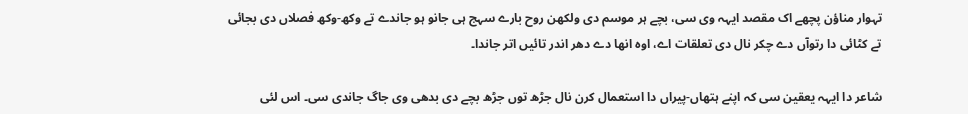تہوار مناؤن پچھے اک مقصد ایہہ وی سی، بچے ہر موسم دی ولکھن روح بارے سہج ہی جانو ہو جاندے تے وکھ-وکھ فصلاں دی بجائی تے کٹائی دا رتوآں دے چکر نال دی تعلقات اے، اوہ انھا دے دھر اندر تائیں اتر جاندا۔

شاعر دا ایہہ یعقین سی کہ اپنے ہتھاں-پیراں دا استعمال کرن نال جڑھ توں جڑھ بچے دی بدھی وی جاگ جاندی سی۔ اس لئی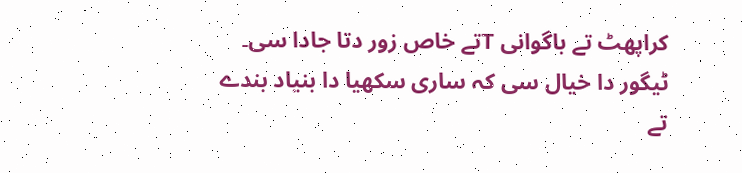کراپھٹ تے باگوانی Tتے خاص زور دتا جادا سی۔ ٹیگور دا خیال سی کہ ساری سکھیا دا بنیاد بندے تے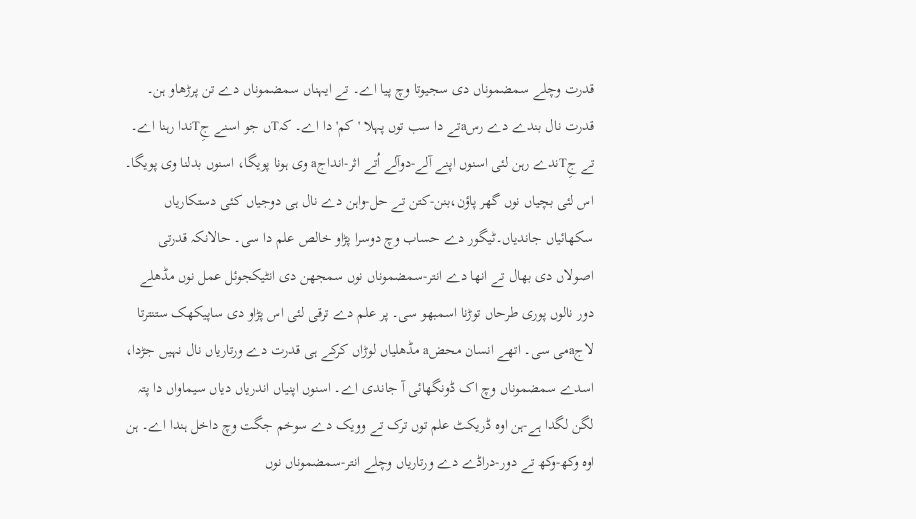قدرت وچلے سمضموناں دی سجیوتا وچ پیا اے۔ تے ایہناں سمضموناں دے تن پرڑھاو ہن۔ قدرت نال بندے دے رسaتے دا سب توں پہلا 'کم' دا اے۔ کہTں جو اسنے جِTندا رہنا اے۔ تے جِTندے رہن لئی اسنوں اپنے آلے-دوآلے اُتے اثر-انداجa وی ہونا پویگا، اسنوں بدلنا وی پویگا۔ اس لئی بچیاں نوں گھر پاؤن،بنن-کتن تے حل-واہن دے نال ہی دوجیاں کئی دستکاریاں سکھائیاں جاندیاں۔ٹیگور دے حساب وچ دوسرا پڑاو خالص علم دا سی۔ حالانکہ قدرتی اصولاں دی بھال تے انھا دے انتر-سمضموناں نوں سمجھن دی انٹیکجوئل عمل نوں مڈھلے دور نالوں پوری طرحاں توڑنا اسمبھو سی۔ پر علم دے ترقی لئی اس پڑاو دی ساپیکھک ستنترتا لاجaمی سی۔ اتھے انسان محضa مڈھلیاں لوڑاں کرکے ہی قدرت دے ورتاریاں نال نہیں جڑدا، اسدے سمضموناں وچ اک ڈونگھائی آ جاندی اے۔ اسنوں اپنیاں اندریاں دیاں سیماواں دا پتہ لگن لگدا ہے-ہن اوہ ڈریکٹ علم توں ترک تے وویک دے سوخم جگت وچ داخل ہندا اے۔ ہن اوہ وکھ-وکھ تے دور-دراڈے دے ورتاریاں وچلے انتر-سمضموناں نوں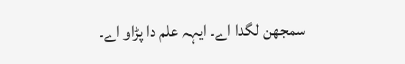سمجھن لگدا اے۔ ایہہ علم دا پڑاو اے۔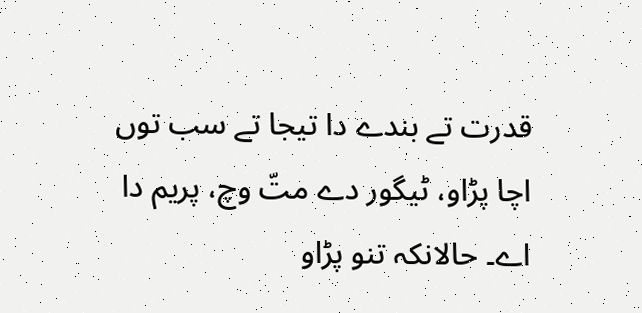قدرت تے بندے دا تیجا تے سب توں اچا پڑاو، ٹیگور دے متّ وچ، پریم دا اے۔ حالانکہ تنو پڑاو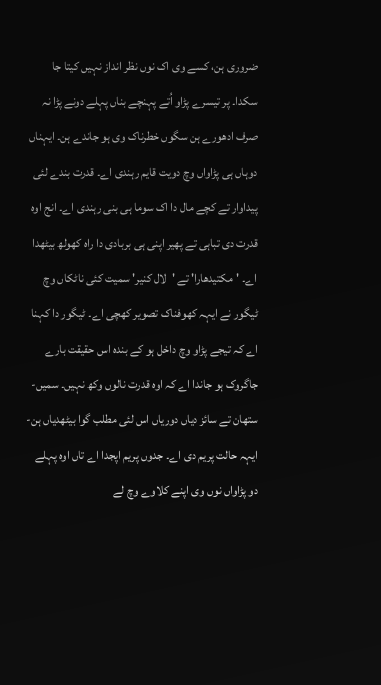ضروری ہن، کسے وی اک نوں نظر انداز نہیں کیتا جا سکدا۔ پر تیسرے پڑاو اُتے پہنچے بناں پہلے دونے پڑا نہ صرف ادھورے ہن سگوں خطرناک وی ہو جاندے ہن۔ ایہناں دوہاں ہی پڑاواں وچ دویت قایم رہندی اے۔ قدرت بندے لئی پیداوار تے کچے مال دا اک سوما ہی بنی رہندی اے۔ انج اوہ قدرت دی تباہی تے پھیر اپنی ہی بربادی دا راہ کھولھ بیٹھدا اے۔ 'مکتیدھارا' تے 'لال کنیر' سمیت کئی ناٹکاں وچ ٹیگور نے ایہہ کھوفناک تصویر کھچی اے۔ ٹیگور دا کہنا اے کہ تیجے پڑاو وچ داخل ہو کے بندہ اس حقیقت بارے جاگروک ہو جاندا اے کہ اوہ قدرت نالوں وکھ نہیں۔ سمیں-ستھان تے سائز دیاں دوریاں اس لئی مطلب گوا بیٹھدیاں ہن-ایہہ حالت پریم دی اے۔ جدوں پریم اپجدا اے تاں اوہ پہلے دو پڑاواں نوں وی اپنے کلاوے وچ لے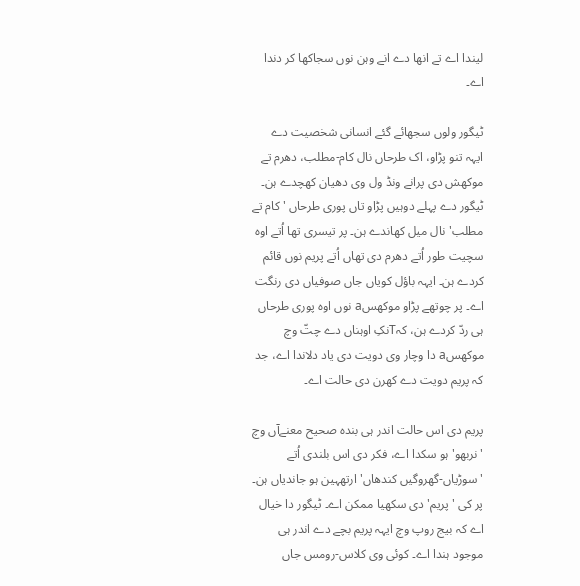لیندا اے تے انھا دے انے وہن نوں سجاکھا کر دندا اے۔

ٹیگور ولوں سجھائے گئے انسانی شخصیت دے ایہہ تنو پڑاو، اک طرحاں نال کام-مطلب، دھرم تے موکھش دی پرانے ونڈ ول وی دھیان کھچدے ہن۔ ٹیگور دے پہلے دوہیں پڑاو تاں پوری طرحاں 'کام تے مطلب' نال میل کھاندے ہن۔ پر تیسری تھا اُتے اوہ سچیت طور اُتے دھرم دی تھاں اُتے پریم نوں قائم کردے ہن۔ ایہہ باؤل کویاں جاں صوفیاں دی رنگت اے۔ پر چوتھے پڑاو موکھسa نوں اوہ پوری طرحاں ہی ردّ کردے ہن، کہTنکِ اوہناں دے چتّ وچ موکھسa دا وچار وی دویت دی یاد دلاندا اے، جد کہ پریم دویت دے کھرن دی حالت اے۔

پریم دی اس حالت اندر ہی بندہ صحیح معنےآں وچ 'نربھو' ہو سکدا اے، فکر دی اس بلندی اُتے 'سوڑیاں-گھروگیں کندھاں' ارتھہین ہو جاندیاں ہن۔ پر کی 'پریم' دی سکھیا ممکن اے۔ ٹیگور دا خیال اے کہ بیج روپ وچ ایہہ پریم بچے دے اندر ہی موجود ہندا اے۔ کوئی وی کلاس-رومس جاں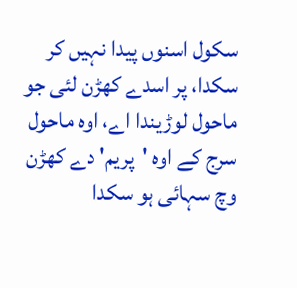سکول اسنوں پیدا نہیں کر سکدا، پر اسدے کھڑن لئی جو ماحول لوڑیندا اے، اوہ ماحول سرج کے اوہ 'پریم' دے کھڑن وچ سہائی ہو سکدا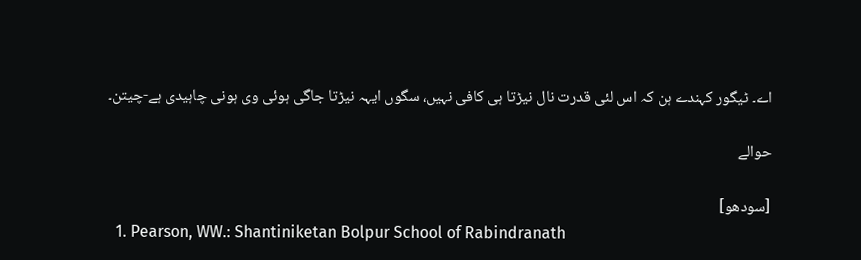اے۔ ٹیگور کہندے ہن کہ اس لئی قدرت نال نیڑتا ہی کافی نہیں، سگوں ایہہ نیڑتا جاگی ہوئی وی ہونی چاہیدی ہے-چیتن۔

حوالے

[سودھو]
  1. Pearson, WW.: Shantiniketan Bolpur School of Rabindranath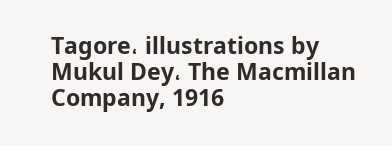Tagore، illustrations by Mukul Dey، The Macmillan Company, 1916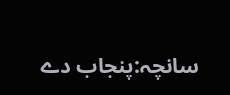سانچہ:پنجاب دے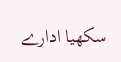سکھیا ادارے